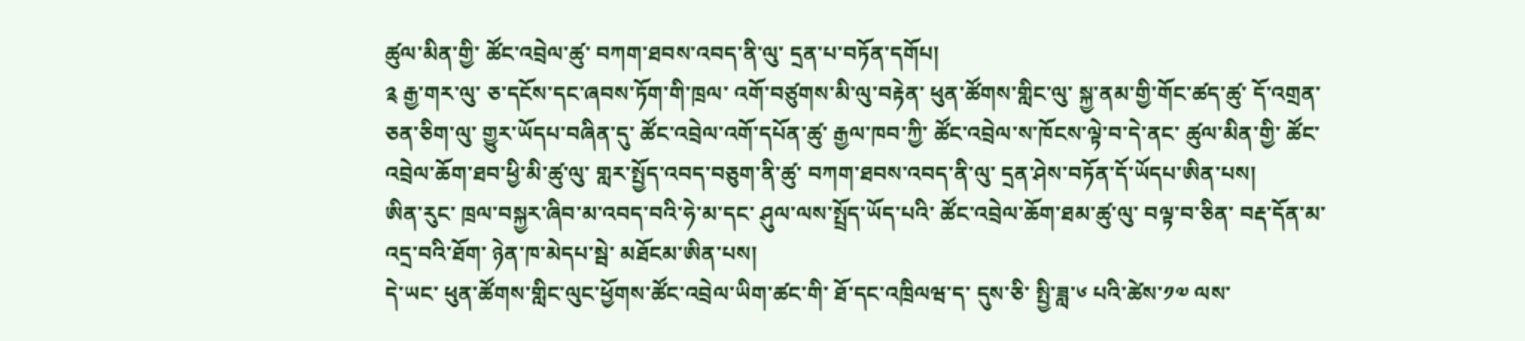ཚུལ་མིན་གྱི་ ཚོང་འབྲེལ་ཚུ་ བཀག་ཐབས་འབད་ནི་ལུ་ དྲན་པ་བཏོན་དགོཔ།
༉ རྒྱ་གར་ལུ་ ཅ་དངོས་དང་ཞབས་ཏོག་གི་ཁྲལ་ འགོ་བཙུགས་མི་ལུ་བརྟེན་ ཕུན་ཚོགས་གླིང་ལུ་ སྐྱ་ནམ་གྱི་གོང་ཚད་ཚུ་ དོ་འགྲན་ཅན་ཅིག་ལུ་ གྱུར་ཡོདཔ་བཞིན་དུ་ ཚོང་འབྲེལ་འགོ་དཔོན་ཚུ་ རྒྱལ་ཁབ་ཀྱི་ ཚོང་འབྲེལ་ས་ཁོངས་ལྟེ་བ་དེ་ནང་ ཚུལ་མིན་གྱི་ ཚོང་འབྲེལ་ཆོག་ཐབ་ཕྱི་མི་ཚུ་ལུ་ གླར་སྤྱོད་འབད་བཅུག་ནི་ཚུ་ བཀག་ཐབས་འབད་ནི་ལུ་ དྲན་ཤེས་བཏོན་དོ་ཡོདཔ་ཨིན་པས།
ཨིན་རུང་ ཁྲལ་བསྐྱར་ཞིབ་མ་འབད་བའི་ཧེ་མ་དང་ ཤུལ་ལས་སྤྲོད་ཡོད་པའི་ ཚོང་འབྲེལ་ཆོག་ཐམ་ཚུ་ལུ་ བལྟ་བ་ཅིན་ བརྡ་དོན་མ་འདྲ་བའི་ཐོག་ ཉེན་ཁ་མེདཔ་སྦེ་ མཐོངམ་ཨིན་པས།
དེ་ཡང་ ཕུན་ཚོགས་གླིང་ལུང་ཕྱོགས་ཚོང་འབྲེལ་ཡིག་ཚང་གི་ ཐོ་དང་འཁྲིལཝ་ད་ དུས་ཅི་ སྤྱི་ཟླ་༦ པའི་ཚེས་༡༧ ལས་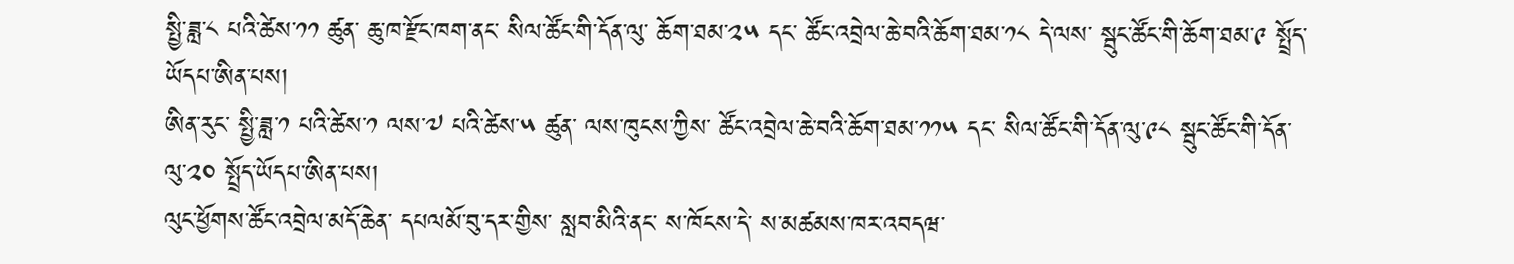སྤྱི་ཟླ་༨ པའི་ཚེས་༡༡ ཚུན་ ཆུ་ཁ་རྫོང་ཁག་ནང་ སིལ་ཚོང་གི་དོན་ལུ་ ཆོག་ཐམ་༢༥ དང་ ཚོང་འབྲེལ་ཆེ་བའི་ཆོག་ཐམ་༡༨ དེ་ལས་ སྦུང་ཚོང་གི་ཆོག་ཐམ་༩ སྤྲོད་ཡོདཔ་ཨིན་པས།
ཨིན་རུང་ སྤྱི་ཟླ་༡ པའི་ཚེས་༡ ལས་༧ པའི་ཚེས་༥ ཚུན་ ལས་ཁུངས་ཀྱིས་ ཚོང་འབྲེལ་ཆེ་བའི་ཆོག་ཐམ་༡༡༥ དང་ སིལ་ཚོང་གི་དོན་ལུ་༩༨ སྦུང་ཚོང་གི་དོན་ལུ་༢༠ སྤྲོད་ཡོདཔ་ཨིན་པས།
ལུང་ཕྱོགས་ཚོང་འབྲེལ་མདོ་ཆེན་ དཔལམོ་བུ་དར་གྱིས་ སླབ་མིའི་ནང་ ས་ཁོངས་དེ་ ས་མཚམས་ཁར་འབདཝ་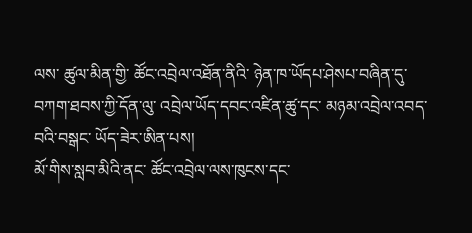ལས་ ཚུལ་མིན་གྱི་ ཚོང་འབྲེལ་འཐོན་ནིའི་ ཉེན་ཁ་ཡོདཔ་ཤེསཔ་བཞིན་དུ་ བཀག་ཐབས་ཀྱི་དོན་ལུ་ འབྲེལ་ཡོད་དབང་འཛིན་ཚུ་དང་ མཉམ་འབྲེལ་འབད་བའི་བསྒང་ ཡོད་ཟེར་ཨིན་པས།
མོ་གིས་སླབ་མིའི་ནང་ ཚོང་འབྲེལ་ལས་ཁུངས་དང་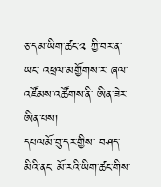ཅ་དམ་ཡིག་ཚང་༢ ཀྱི་བར་ན་ཡང་ འཕྲལ་མགྱོགས་ར་ ཞལ་འཛོམས་འཚོགས་ནི་ ཨིན་ཟེར་ཨིན་པས།
དཔལམོ་བུ་དར་གྱིས་ བཤད་མིའི་ནང་ མོ་རའི་ཡིག་ཚང་གིས་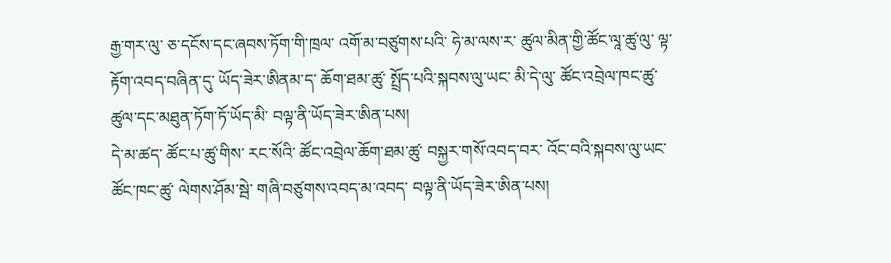རྒྱ་གར་ལུ་ ཅ་དངོས་དང་ཞབས་ཏོག་གི་ཁྲལ་ འགོ་མ་བཙུགས་པའི་ ཧེ་མ་ལས་ར་ ཚུལ་མིན་གྱི་ཚོང་ལཱ་ཚུ་ལུ་ ལྟ་རྟོག་འབད་བཞིན་དུ་ ཡོད་ཟེར་ཨིནམ་ད་ ཆོག་ཐམ་ཚུ་ སྤྲོད་པའི་སྐབས་ལུ་ཡང་ མི་དེ་ལུ་ ཚོང་འབྲེལ་ཁང་ཚུ་ ཚུལ་དང་མཐུན་ཏོག་ཏོ་ཡོད་མི་ བལྟ་ནི་ཡོད་ཟེར་ཨིན་པས།
དེ་མ་ཚད་ ཚོང་པ་ཚུ་གིས་ རང་སོའི་ ཚོང་འབྲེལ་ཆོག་ཐམ་ཚུ་ བསྐྱར་གསོ་འབད་བར་ འོང་བའི་སྐབས་ལུ་ཡང་ ཚོང་ཁང་ཚུ་ ལེགས་ཤོམ་སྦེ་ གཞི་བཙུགས་འབད་མ་འབད་ བལྟ་ནི་ཡོད་ཟེར་ཨིན་པས།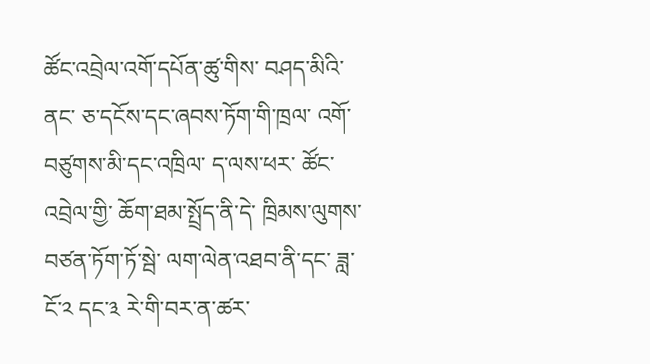ཚོང་འབྲེལ་འགོ་དཔོན་ཚུ་གིས་ བཤད་མིའི་ནང་ ཅ་དངོས་དང་ཞབས་ཏོག་གི་ཁྲལ་ འགོ་བཙུགས་མི་དང་འཁྲིལ་ ད་ལས་ཕར་ ཚོང་འབྲེལ་གྱི་ ཆོག་ཐམ་སྤྲོད་ནི་དེ་ ཁྲིམས་ལུགས་བཙན་ཏོག་ཏོ་སྦེ་ ལག་ལེན་འཐབ་ནི་དང་ ཟླ་ངོ་༢ དང་༣ རེ་གི་བར་ན་ཚར་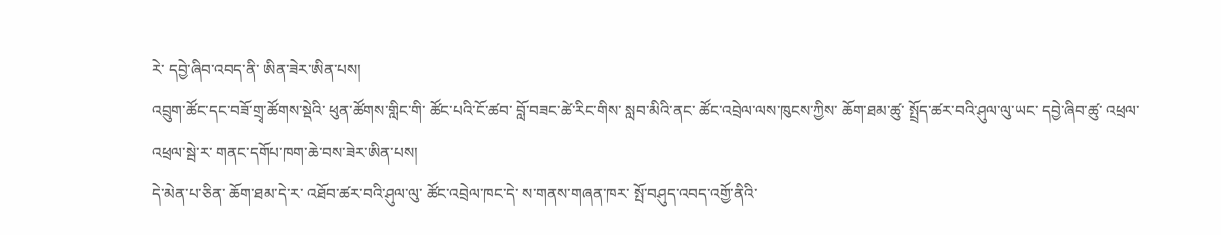རེ་ དབྱེ་ཞིབ་འབད་ནི་ ཨིན་ཟེར་ཨིན་པས།
འབྲུག་ཚོང་དང་བཟོ་གྲྭ་ཚོགས་སྡེའི་ ཕུན་ཚོགས་གླིང་གི་ ཚོང་པའི་ངོ་ཚབ་ བློ་བཟང་ཚེ་རིང་གིས་ སླབ་མིའི་ནང་ ཚོང་འབྲེལ་ལས་ཁུངས་ཀྱིས་ ཆོག་ཐམ་ཚུ་ སྤྲོད་ཚར་བའི་ཤུལ་ལུ་ཡང་ དབྱེ་ཞིབ་ཚུ་ འཕྲལ་འཕྲལ་སྦེ་ར་ གནང་དགོཔ་ཁག་ཆེ་བས་ཟེར་ཨིན་པས།
དེ་མེན་པ་ཅིན་ ཆོག་ཐམ་དེ་ར་ འཐོབ་ཚར་བའི་ཤུལ་ལུ་ ཚོང་འབྲེལ་ཁང་དེ་ ས་གནས་གཞན་ཁར་ སྤོ་བཤུད་འབད་འགྱོ་ནིའི་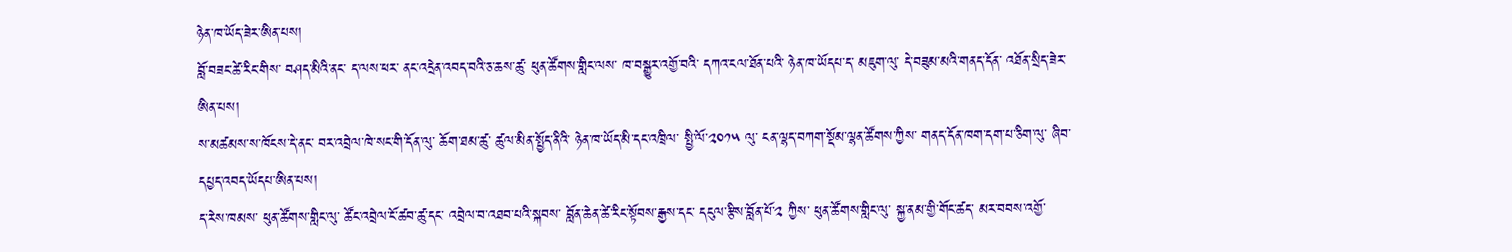ཉེན་ཁ་ཡོད་ཟེར་ཨིན་པས།
བློ་བཟང་ཚེ་རིང་གིས་ བཤད་མིའི་ནང་ ད་ལས་ཕར་ ནང་འདྲེན་འབད་བའི་ཅ་ཆས་ཚུ་ ཕུན་ཚོགས་གླིང་ལས་ ཁ་བསྒྱུར་འགྱོ་བའི་ དཀའ་ངལ་ཐོན་པའི་ ཉེན་ཁ་ཡོདཔ་ད་ མཇུག་ལུ་ དེ་བཟུམ་མའི་གནད་དོན་ འཐོན་སྲིད་ཟེར་ཨིན་པས།
ས་མཚམས་ས་ཁོངས་དེ་ནང་ བར་འབྲེལ་ཁེ་སང་གི་དོན་ལུ་ ཆོག་ཐམ་ཚུ་ ཚུལ་མིན་སྤྱོད་ནིའི་ ཉེན་ཁ་ཡོད་མི་དང་འཁྲིལ་ སྤྱི་ལོ་༢༠༡༥ ལུ་ ངན་ལྷད་བཀག་སྡོམ་ལྷན་ཚོགས་ཀྱིས་ གནད་དོན་ཁག་དག་པ་ཅིག་ལུ་ ཞིབ་དཔྱད་འབད་ཡོདཔ་ཨིན་པས།
ད་རེས་ཁམས་ ཕུན་ཚོགས་གླིང་ལུ་ ཚོང་འབྲེལ་ངོ་ཚབ་ཚུ་དང་ འབྲེལ་བ་འཐབ་པའི་སྐབས་ བློན་ཆེན་ཚེ་རིང་སྟོབས་རྒྱས་དང་ དངུལ་རྩིས་བློན་པོ་༢ ཀྱིས་ ཕུན་ཚོགས་གླིང་ལུ་ སྐྱ་ནམ་གྱི་གོང་ཚད་ མར་བབས་འགྱོ་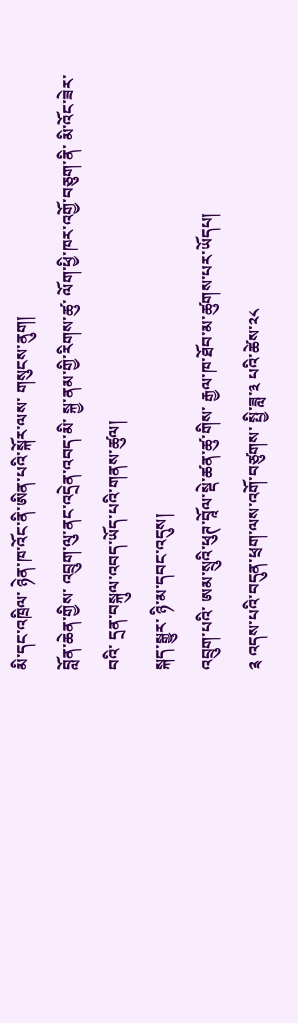མི་དང་འཁྲིལ་ ཉེན་ཁ་འོང་ནི་ཨིན་པའི་སྐོར་ལས་ གསུངས་ནུག།
བློན་ཆེན་གྱིས་ འབྲུག་ལུ་ནང་འདྲེན་འབད་མི་ སྐྱ་ནམ་གྱི་རིགས་ཚུ་ ལོག་ཕྱི་ཁར་འགྱོ་བཅུག་ནི་ མི་འོང་ཟེར་བའི་ དྲན་བསྐུལ་འབད་ཡོད་པའི་གནས་ཚུལ།
སྐད་སྒྱུར་ ཉི་མ་དབང་འདུས།
འབྲུག་པའི་ ཨམ་སྲུའི་ཕུཊ་བཱོལ་སྡེ་ཚན་ཚུ་གིས་ རྒྱལ་ཁ་ཐོབ་མ་ཚུགས་པར་ཡོདཔ།
༉ འདས་པའི་བདུན་ཕྲག་ལས་འགོ་བཙུགས་ སྤྱི་ཟླ་༣ པའི་ཚེས་༢༨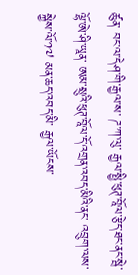ཚུན་ བང་ལ་དེཤ་གི་རྒྱལ་ས་ ཌ་ཀ་ལུ་ རྒྱལ་སྤྱི་ཕུཊ་བཱོལ་རྩེད་ཐང་ནང་སྦེ་ ལྷོ་ཨེ་ཤི་ཡཱན་ ཨམ་སྲུའི་ཕུཊ་བཱོལ་དོ་འགྲན་འབད་མིའི་ནང་ འབྲུག་ལས་ སྐྱེས་ལོ་༡༧ མན་ཆད་འབད་མི་ རྒྱལ་ཡོངས་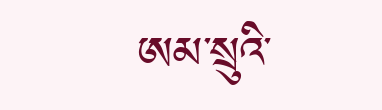ཨམ་སྲུའི་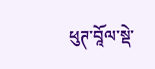ཕུཊ་བཱོལ་སྡེ་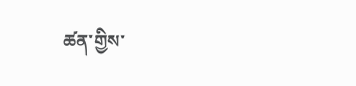ཚན་གྱིས་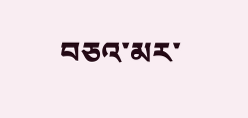བཅའ་མར་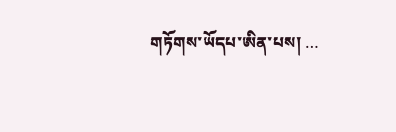གཏོགས་ཡོདཔ་ཨིན་པས། …